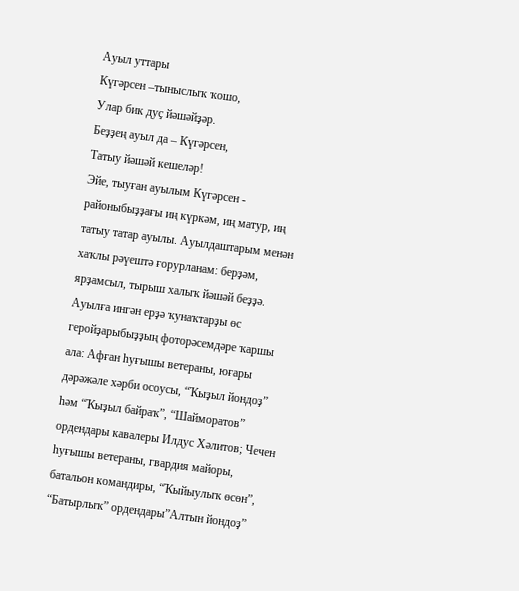Ауыл уттары
Күгәрсен –тыныслыҡ ҡошо,
Улар бик дуҫ йәшәйҙәр.
Беҙҙең ауыл да – Күгәрсен,
Татыу йәшәй кешеләр!
Эйе, тыуған ауылым Күгәрсен - районыбыҙҙағы иң күркәм, иң матур, иң татыу татар ауылы. Ауылдаштарым менән хаҡлы рәүештә ғорурланам: берҙәм, ярҙамсыл, тырыш халыҡ йәшәй беҙҙә.
Ауылға ингән ерҙә ҡунаҡтарҙы өс геройҙарыбыҙҙың фоторәсемдәре ҡаршы ала: Афған һуғышы ветераны, юғары дәрәжәле хәрби осоусы, “Ҡыҙыл йондоҙ” һәм “Ҡыҙыл байраҡ”, “Шайморатов” ордендары кавалеры Илдус Хәлитов; Чечен һуғышы ветераны, гвардия майоры, батальон командиры, “Ҡыйыулыҡ өсөн”, “Батырлыҡ” ордендары”Алтын йондоҙ”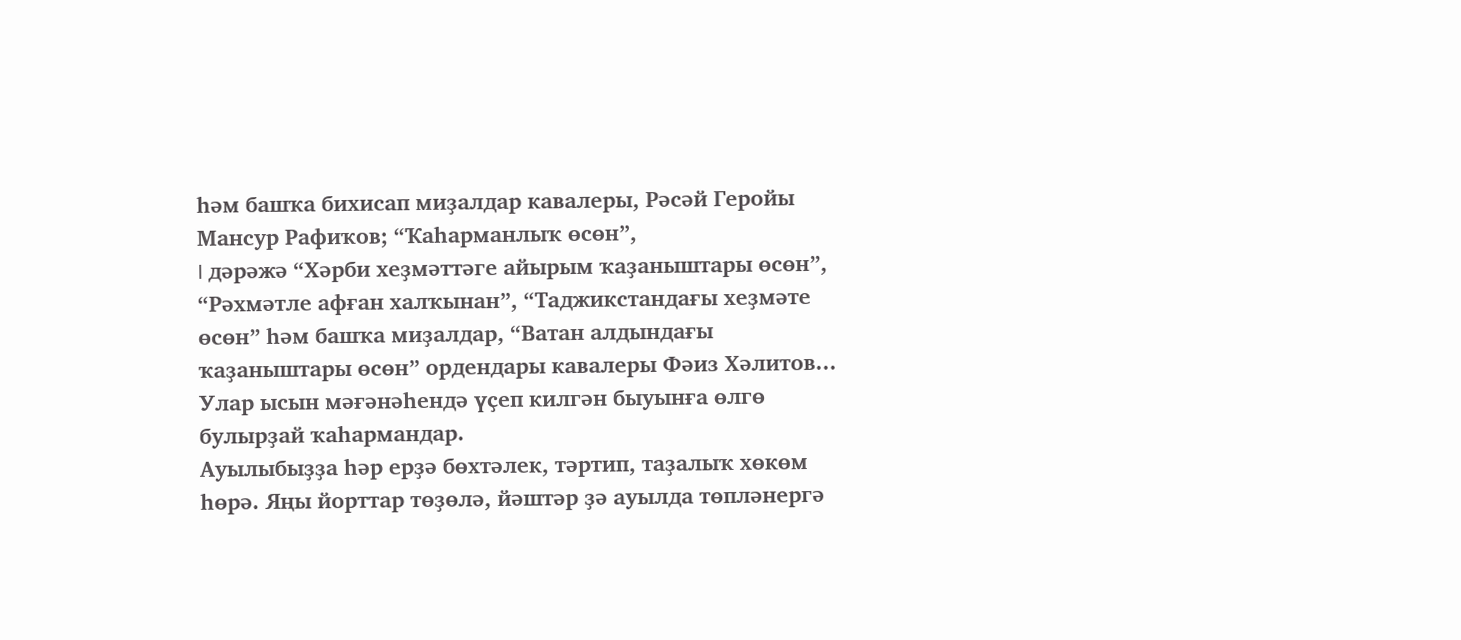һәм башҡа бихисап миҙалдар кавалеры, Рәсәй Геройы Мансур Рафиҡов; “Ҡаһарманлыҡ өсөн”,
I дәрәжә “Хәрби хеҙмәттәге айырым ҡаҙаныштары өсөн”, “Рәхмәтле афған халҡынан”, “Таджикстандағы хеҙмәте өсөн” һәм башҡа миҙалдар, “Ватан алдындағы ҡаҙаныштары өсөн” ордендары кавалеры Фәиз Хәлитов... Улар ысын мәғәнәһендә үҫеп килгән быуынға өлгө булырҙай ҡаһармандар.
Ауылыбыҙҙа һәр ерҙә бөхтәлек, тәртип, таҙалыҡ хөкөм һөрә. Яңы йорттар төҙөлә, йәштәр ҙә ауылда төпләнергә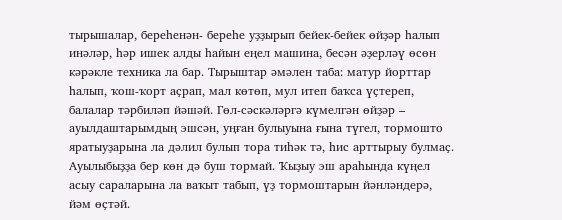тырышалар, береһенән- береһе уҙҙырып бейек-бейек өйҙәр һалып инәләр, һәр ишек алды һайын еңел машина, бесән әҙерләү өсөн кәрәкле техника ла бар. Тырыштар әмәлен таба: матур йорттар һалып, ҡош-ҡорт аҫрап, мал көтөп, мул итеп баҡса үҫтереп, балалар тәрбиләп йәшәй. Гөл-сәскәләргә күмелгән өйҙәр – ауылдаштарымдың эшсән, уңған булыуына ғына түгел, тормошто яратыуҙарына ла дәлил булып тора тиһәк тә, һис арттырыу булмаҫ.
Ауылыбыҙҙа бер көн дә буш тормай. Ҡыҙыу эш араһында күңел асыу сараларына ла ваҡыт табып, үҙ тормоштарын йәнләндерә, йәм өҫтәй.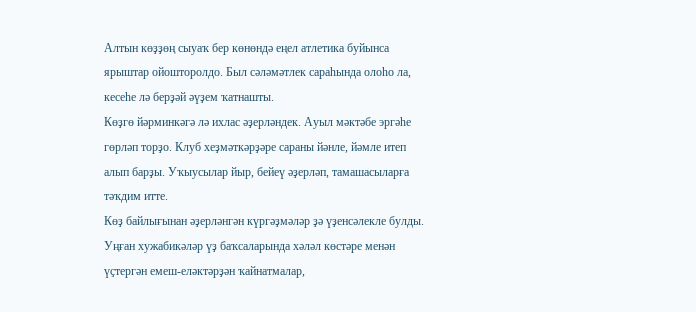Алтын көҙҙөң сыуаҡ бер көнөндә еңел атлетика буйынса ярыштар ойошторолдо. Был сәләмәтлек сараһында олоһо ла, кесеһе лә берҙәй әүҙем ҡатнашты.
Көҙгө йәрминкәгә лә ихлас әҙерләндек. Ауыл мәктәбе эргәһе гөрләп торҙо. Клуб хеҙмәткәрҙәре сараны йәнле, йәмле итеп алып барҙы. Уҡыусылар йыр, бейеү әҙерләп, тамашасыларға тәҡдим итте.
Көҙ байлығынан әҙерләнгән күргәҙмәләр ҙә үҙенсәлекле булды. Уңған хужабикәләр үҙ баҡсаларында хәләл көстәре менән үҫтергән емеш-еләктәрҙән ҡайнатмалар,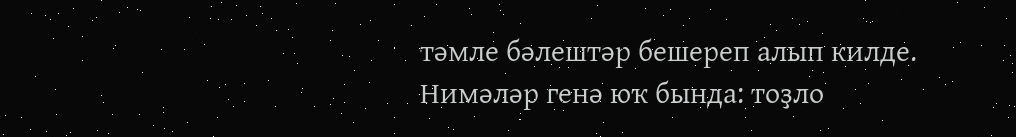тәмле бәлештәр бешереп алып килде. Нимәләр генә юҡ бында: тоҙло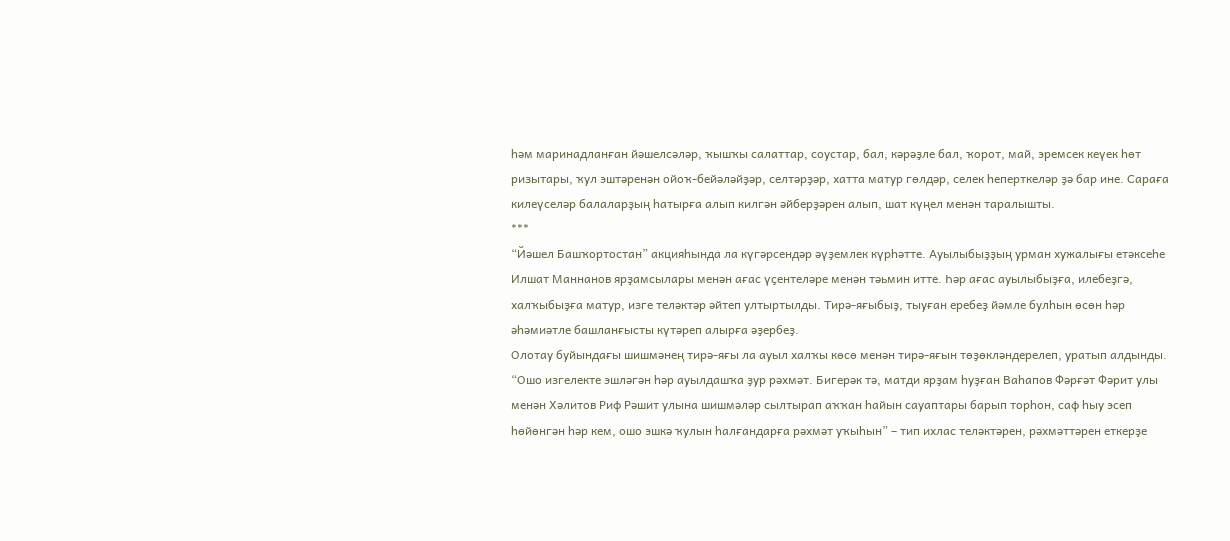һәм маринадланған йәшелсәләр, ҡышҡы салаттар, соустар, бал, кәрәҙле бал, ҡорот, май, эремсек кеүек һөт ризытары, ҡул эштәренән ойоҡ-бейәләйҙәр, селтәрҙәр, хатта матур гөлдәр, селек һеперткеләр ҙә бар ине. Сараға килеүселәр балаларҙың һатырға алып килгән әйберҙәрен алып, шат күңел менән таралышты.
***
“Йәшел Башҡортостан” акцияһында ла күгәрсендәр әүҙемлек күрһәтте. Ауылыбыҙҙың урман хужалығы етәксеһе Илшат Маннанов ярҙамсылары менән ағас үҫентеләре менән тәьмин итте. Һәр ағас ауылыбыҙға, илебеҙгә, халҡыбыҙға матур, изге теләктәр әйтеп ултыртылды. Тирә-яғыбыҙ, тыуған еребеҙ йәмле булһын өсөн һәр әһәмиәтле башланғысты күтәреп алырға әҙербеҙ.
Олотау буйындағы шишмәнең тирә-яғы ла ауыл халҡы көсө менән тирә-яғын төҙөкләндерелеп, уратып алдынды. “Ошо изгелекте эшләгән һәр ауылдашҡа ҙур рәхмәт. Бигерәк тә, матди ярҙам һуҙған Ваһапов Фәрғәт Фәрит улы менән Хәлитов Риф Рәшит улына шишмәләр сылтырап аҡҡан һайын сауаптары барып торһон, саф һыу эсеп һөйөнгән һәр кем, ошо эшкә ҡулын һалғандарға рәхмәт уҡыһын” – тип ихлас теләктәрен, рәхмәттәрен еткерҙе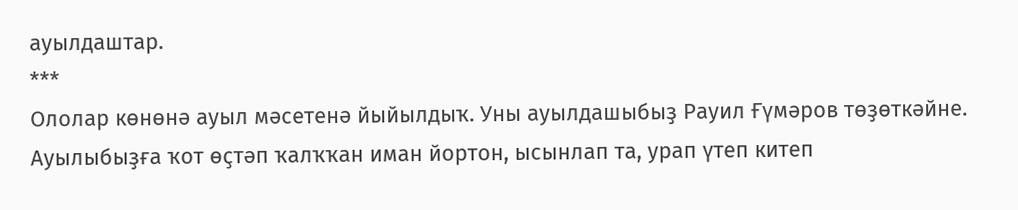ауылдаштар.
***
Ололар көнөнә ауыл мәсетенә йыйылдыҡ. Уны ауылдашыбыҙ Рауил Ғүмәров төҙөткәйне. Ауылыбыҙға ҡот өҫтәп ҡалҡҡан иман йортон, ысынлап та, урап үтеп китеп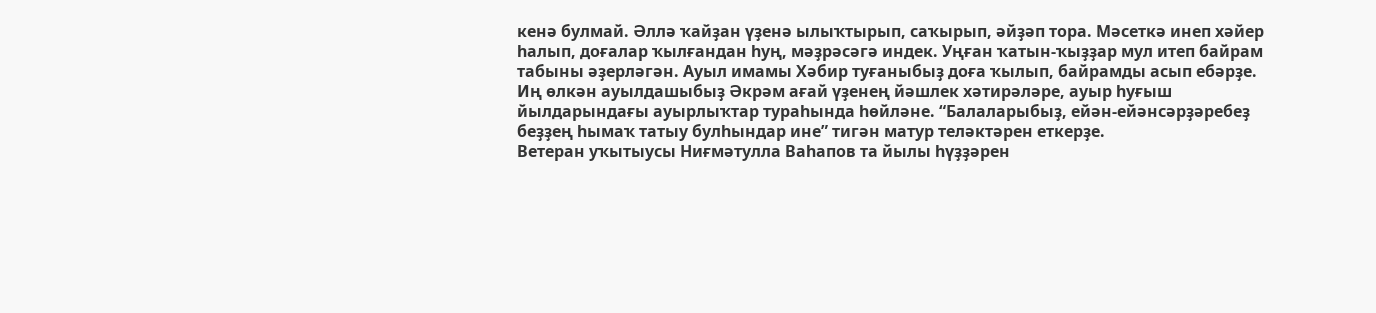кенә булмай. Әллә ҡайҙан үҙенә ылыҡтырып, саҡырып, әйҙәп тора. Мәсеткә инеп хәйер һалып, доғалар ҡылғандан һуң, мәҙрәсәгә индек. Уңған ҡатын-ҡыҙҙар мул итеп байрам табыны әҙерләгән. Ауыл имамы Хәбир туғаныбыҙ доға ҡылып, байрамды асып ебәрҙе. Иң өлкән ауылдашыбыҙ Әкрәм ағай үҙенең йәшлек хәтирәләре, ауыр һуғыш йылдарындағы ауырлыҡтар тураһында һөйләне. “Балаларыбыҙ, ейән-ейәнсәрҙәребеҙ беҙҙең һымаҡ татыу булһындар ине” тигән матур теләктәрен еткерҙе.
Ветеран уҡытыусы Ниғмәтулла Ваһапов та йылы һүҙҙәрен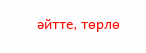әйтте, төрлө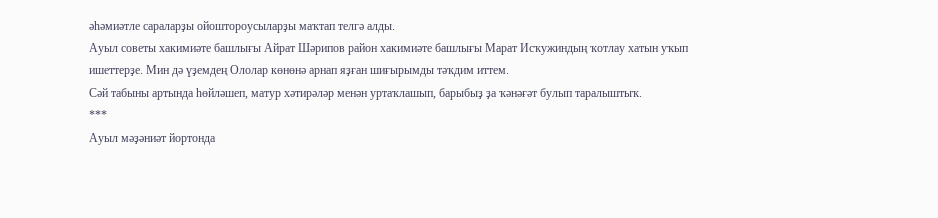әһәмиәтле сараларҙы ойоштороусыларҙы маҡтап телгә алды.
Ауыл советы хакимиәте башлығы Айрат Шәрипов район хакимиәте башлығы Марат Исҡужиндың ҡотлау хатын уҡып ишеттерҙе. Мин дә үҙемдең Ололар көнөнә арнап яҙған шиғырымды тәҡдим иттем.
Сәй табыны артында һөйләшеп, матур хәтирәләр менән уртаҡлашып, барыбыҙ ҙа ҡәнәғәт булып таралыштыҡ.
***
Ауыл мәҙәниәт йортонда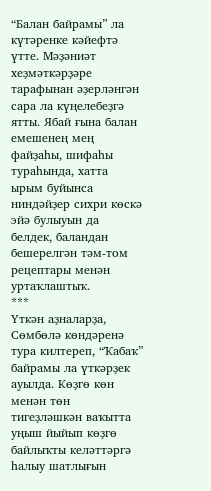“Балан байрамы” ла күтәренке кәйефтә үтте. Мәҙәниәт хеҙмәткәрҙәре тарафынан әҙерләнгән сара ла күңелебеҙгә ятты. Ябай ғына балан емешенең мең файҙаһы, шифаһы тураһында, хатта ырым буйынса ниндәйҙер сихри көскә эйә булыуын да белдек, баландан бешерелгән тәм-том рецептары менән уртаҡлаштыҡ.
***
Үткән аҙналарҙа, Сөмбөлә көндәренә тура килтереп, “Ҡабаҡ” байрамы ла үткәрҙек ауылда. Көҙгө көн менән төн тигеҙләшкән ваҡытта уңыш йыйып көҙгө байлыҡты келәттәргә һалыу шатлығын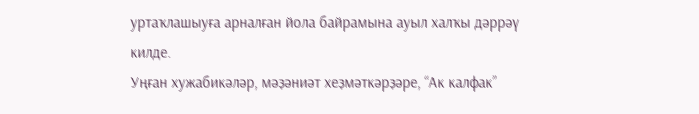уртаҡлашыуға арналған йола байрамына ауыл халҡы дәррәү килде.
Уңған хужабикәләр, мәҙәниәт хеҙмәткәрҙәре, “Ак калфак”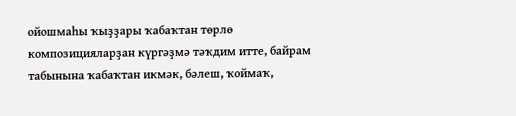ойошмаһы ҡыҙҙары ҡабаҡтан төрлө композицияларҙан күргәҙмә тәҡдим итте, байрам табынына ҡабаҡтан икмәк, бәлеш, ҡоймаҡ,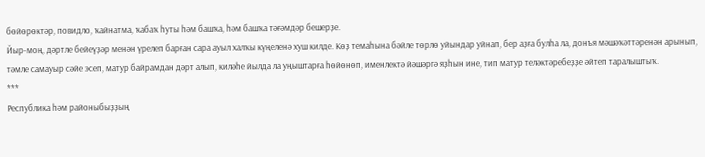бөйөрөктәр, повидло, ҡайнатма, ҡабаҡ һуты һәм башҡа, һәм башҡа тәғәмдәр бешерҙе.
Йыр-моң, дәртле бейеүҙәр менән үрелеп барған сара ауыл халҡы күңеленә хуш килде. Көҙ темаһына бәйле төрлө уйындар уйнап, бер аҙға булһа ла, донъя мәшәҡәттәренән арынып, тәмле самауыр сәйе эсеп, матур байрамдан дәрт алып, киләһе йылда ла уңыштарға һөйөнөп, именлектә йәшәргә яҙһын ине, тип матур теләктәребеҙҙе әйтеп таралыштыҡ.
***
Республика һәм районыбыҙҙың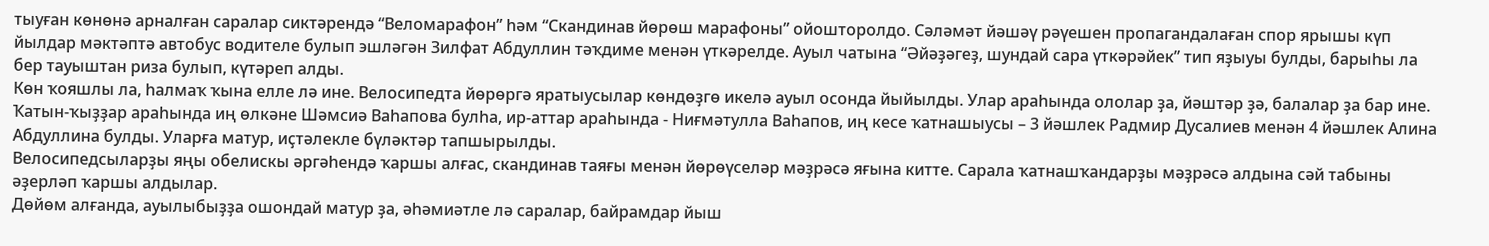тыуған көнөнә арналған саралар сиктәрендә “Веломарафон” һәм “Скандинав йөрөш марафоны” ойошторолдо. Сәләмәт йәшәү рәүешен пропагандалаған спор ярышы күп йылдар мәктәптә автобус водителе булып эшләгән Зилфат Абдуллин тәҡдиме менән үткәрелде. Ауыл чатына “Әйәҙәгеҙ, шундай сара үткәрәйек” тип яҙыуы булды, барыһы ла бер тауыштан риза булып, күтәреп алды.
Көн ҡояшлы ла, һалмаҡ ҡына елле лә ине. Велосипедта йөрөргә яратыусылар көндөҙгө икелә ауыл осонда йыйылды. Улар араһында ололар ҙа, йәштәр ҙә, балалар ҙа бар ине. Ҡатын-ҡыҙҙар араһында иң өлкәне Шәмсиә Ваһапова булһа, ир-аттар араһында - Ниғмәтулла Ваһапов, иң кесе ҡатнашыусы – 3 йәшлек Радмир Дусалиев менән 4 йәшлек Алина Абдуллина булды. Уларға матур, иҫтәлекле бүләктәр тапшырылды.
Велосипедсыларҙы яңы обелискы әргәһендә ҡаршы алғас, скандинав таяғы менән йөрөүселәр мәҙрәсә яғына китте. Сарала ҡатнашҡандарҙы мәҙрәсә алдына сәй табыны әҙерләп ҡаршы алдылар.
Дөйөм алғанда, ауылыбыҙҙа ошондай матур ҙа, әһәмиәтле лә саралар, байрамдар йыш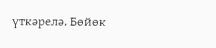үткәрелә. Бөйөк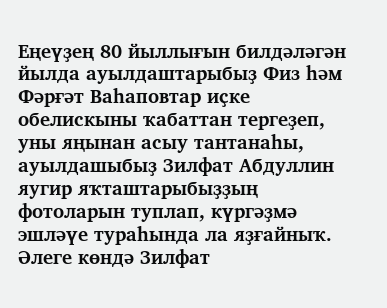Еңеүҙең 80 йыллығын билдәләгән йылда ауылдаштарыбыҙ Физ һәм Фәрғәт Ваһаповтар иҫке обелискыны ҡабаттан тергеҙеп, уны яңынан асыу тантанаһы, ауылдашыбыҙ Зилфат Абдуллин яугир яҡташтарыбыҙҙың фотоларын туплап, күргәҙмә эшләүе тураһында ла яҙғайныҡ. Әлеге көндә Зилфат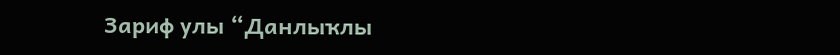Зариф улы “Данлыҡлы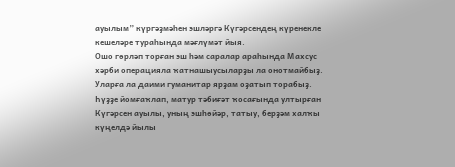ауылым” күргәҙмәһен эшләргә Күгәрсендең күренекле кешеләре тураһында мәғлүмәт йыя.
Ошо гөрләп торған эш һәм саралар араһында Махсус хәрби операцияла ҡатнашыусыларҙы ла онотмайбыҙ. Уларға ла даими гуманитар ярҙам оҙатып торабыҙ.
Һүҙҙе йомғаҡлап, матур тәбиғәт ҡосағында ултырған Күгәрсен ауылы, уның эшһөйәр, татыу, берҙәм халҡы күңелдә йылы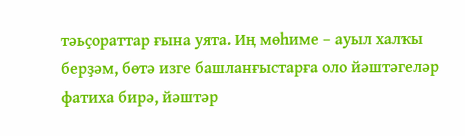тәьҫораттар ғына уята. Иң мөһиме – ауыл халҡы берҙәм, бөтә изге башланғыстарға оло йәштәгеләр фатиха бирә, йәштәр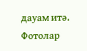дауам итә.
Фотолар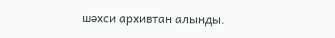шәхси архивтан алынды.